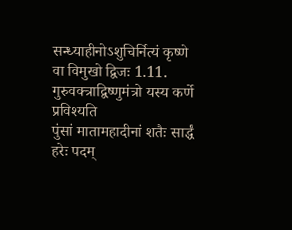सन्ध्याहीनोऽशुचिर्नित्यं कृष्णे वा विमुखो द्विजः 1.11.
गुरुवक्त्राद्विष्णुमंत्रो यस्य कर्णे प्रविश्यति
पुंसां मातामहादीनां शतैः सार्द्धं हरेः पदम्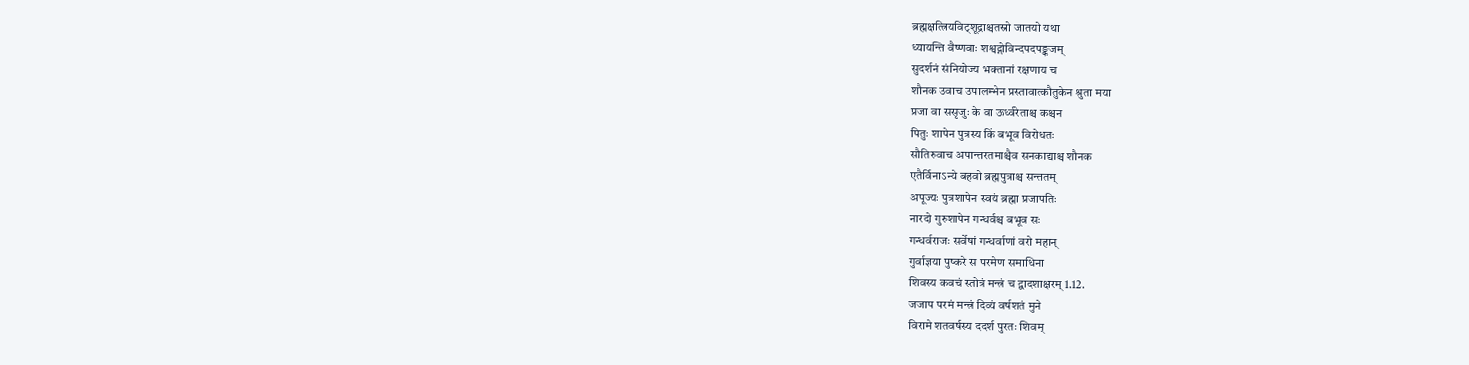ब्रह्मक्षत्त्रियविट्शूद्राश्चतस्रो जातयो यथा
ध्यायन्ति वैष्णवाः शश्वद्गोविन्दपदपङ्कजम्
सुदर्शनं संनियोज्य भक्तानां रक्षणाय च
शौनक उवाच उपालम्भेन प्रस्तावात्कौतुकेन श्रुता मया
प्रजा वा ससृजुः के वा ऊर्ध्वरेताश्च कश्चन
पितुः शापेन पुत्रस्य किं बभूव विरोधतः
सौतिरुवाच अपान्तरतमाश्चैव सनकाद्याश्च शौनक
एतैर्विनाऽन्ये बहवो ब्रह्मपुत्राश्च सन्ततम्
अपूज्यः पुत्रशापेन स्वयं ब्रह्मा प्रजापतिः
नारदो गुरुशापेन गन्धर्वश्च बभूव सः
गन्धर्वराजः सर्वेषां गन्धर्वाणां वरो महान्
गुर्वाज्ञया पुष्करे स परमेण समाधिना
शिवस्य कवचं स्तोत्रं मन्त्रं च द्वादशाक्षरम् 1.12.
जजाप परमं मन्त्रं दिव्यं वर्षशतं मुने
विरामे शतवर्षस्य ददर्श पुरतः शिवम्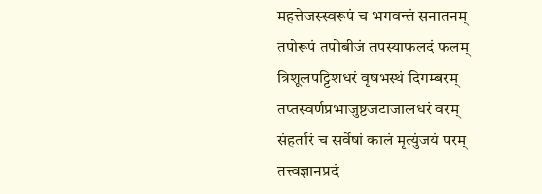महत्तेजस्स्वरूपं च भगवन्तं सनातनम्
तपोरूपं तपोबीजं तपस्याफलदं फलम्
त्रिशूलपट्टिशधरं वृषभस्थं दिगम्बरम्
तप्तस्वर्णप्रभाजुष्टजटाजालधरं वरम्
संहर्तारं च सर्वेषां कालं मृत्युंजयं परम्
तत्त्वज्ञानप्रदं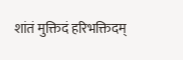शांतं मुक्तिदं हरिभक्तिदम्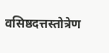वसिष्ठदत्तस्तोत्रेण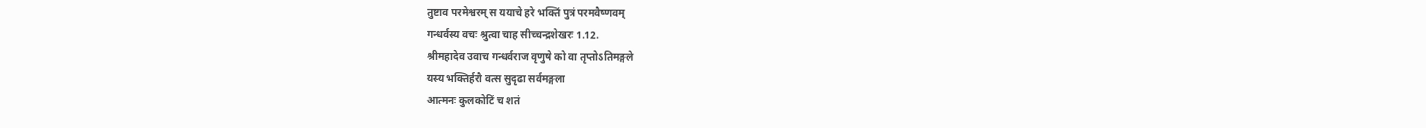तुष्टाव परमेश्वरम् स ययाचे हरे भक्तिं पुत्रं परमवैष्णवम्
गन्धर्वस्य वचः श्रुत्वा चाह सीच्चन्द्रशेखरः 1.12.
श्रीमहादेव उवाच गन्धर्वराज वृणुषे को वा तृप्तोऽतिमङ्गले
यस्य भक्तिर्हरौ वत्स सुदृढा सर्वमङ्गला
आत्मनः कुलकोटिं च शतं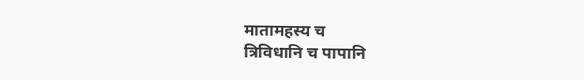मातामहस्य च
त्रिविधानि च पापानि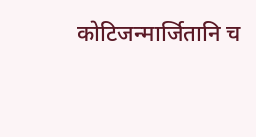कोटिजन्मार्जितानि च